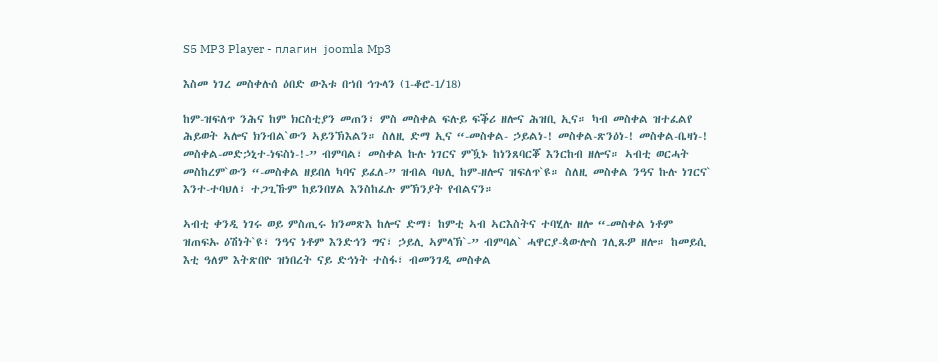S5 MP3 Player - плагин joomla Mp3

እስመ ነገረ መስቀሉሰ ዕበድ ውእቱ በኀበ ኅጉላን (1-ቆሮ-1/18)

ከም-ዝፍለጥ ንሕና ከም ክርስቲያን መጠን፣ ምስ መስቀል ፍሉይ ፍቕሪ ዘሎና ሕዝቢ ኢና። ካብ መስቀል ዝተፈልየ ሕይወት ኣሎና ክንብል`ውን ኣይንኽእልን። ስለዚ ድማ ኢና “-መስቀል- ኃይልነ-! መስቀል-ጽንዕነ-! መስቀል-ቤዛነ-! መስቀል-መድኃኒተ-ነፍስነ-!-” ብምባል፣ መስቀል ኩሉ ነገርና ምዃኑ ከነንጸባርቖ እንርከብ ዘሎና። ኣብቲ ወርሓት መስከረም`ውን “-መስቀል ዘይበለ ካባና ይፈለ-” ዝብል ባህሊ ከም-ዘሎና ዝፍለጥ`ዩ። ስለዚ መስቀል ንዓና ኩሉ ነገርና` እንተ-ተባህለ፣ ተጋጊኹም ከይንበሃል እንስከፈሉ ምኽንያት የብልናን።

ኣብቲ ቀንዲ ነገሩ ወይ ምስጢሩ ክንመጽእ ከሎና ድማ፣ ከምቲ ኣብ ኣርእስትና ተባሂሉ ዘሎ “-መስቀል ነቶም ዝጠፍኡ ዕሽነት`ዩ፣ ንዓና ነቶም እንድኅን ግና፣ ኃይሊ ኣምላኽ`-” ብምባል` ሓዋርያ-ጳውሎስ ገሊጹዎ ዘሎ። ከመይሲ እቲ ዓለም እትጽበዮ ዝነበረት ናይ ድኅነት ተስፋ፣ ብመንገዲ መስቀል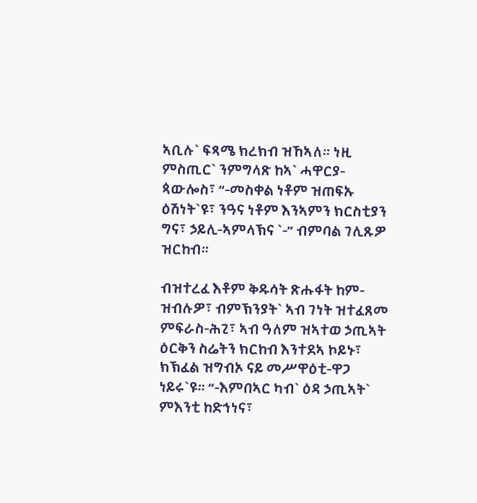ኣቢሉ` ፍጻሜ ክረክብ ዝኸኣለ። ነዚ ምስጢር` ንምግላጽ ከኣ` ሓዋርያ-ጳውሎስ፣ “-መስቀል ነቶም ዝጠፍኡ ዕሽነት`ዩ፣ ንዓና ነቶም እንኣምን ክርስቲያን ግና፣ ኃይሊ-ኣምላኽና `-” ብምባል ገሊጹዎ ዝርከብ።

ብዝተረፈ እቶም ቅዱሳት ጽሑፋት ከም-ዝብሉዎ፣ ብምኽንያት` ኣብ ገነት ዝተፈጸመ ምፍራስ-ሕጊ፣ ኣብ ዓለም ዝኣተወ ኃጢኣት ዕርቅን ስሬትን ክርከብ እንተደኣ ኮይኑ፣ ክኽፈል ዝግብኦ ናይ መሥዋዕቲ-ዋጋ ነይሩ`ዩ። “-እምበኣር ካብ` ዕዳ ኃጢኣት` ምእንቲ ከድኅነና፣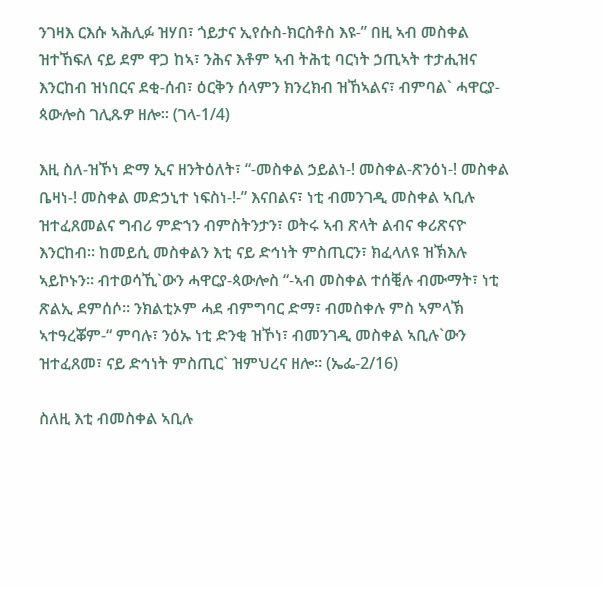ንገዛእ ርእሱ ኣሕሊፉ ዝሃበ፣ ጎይታና ኢየሱስ-ክርስቶስ እዩ-” በዚ ኣብ መስቀል ዝተኸፍለ ናይ ደም ዋጋ ከኣ፣ ንሕና እቶም ኣብ ትሕቲ ባርነት ኃጢኣት ተታሒዝና እንርከብ ዝነበርና ደቂ-ሰብ፣ ዕርቅን ሰላምን ክንረክብ ዝኸኣልና፣ ብምባል` ሓዋርያ-ጳውሎስ ገሊጹዎ ዘሎ። (ገላ-1/4)

እዚ ስለ-ዝኾነ ድማ ኢና ዘንትዕለት፣ “-መስቀል ኃይልነ-! መስቀል-ጽንዕነ-! መስቀል ቤዛነ-! መስቀል መድኃኒተ ነፍስነ-!-” እናበልና፣ ነቲ ብመንገዲ መስቀል ኣቢሉ ዝተፈጸመልና ግብሪ ምድኀን ብምስትንታን፣ ወትሩ ኣብ ጽላት ልብና ቀሪጽናዮ እንርከብ። ከመይሲ መስቀልን እቲ ናይ ድኅነት ምስጢርን፣ ክፈላለዩ ዝኽእሉ ኣይኮኑን። ብተወሳኺ`ውን ሓዋርያ-ጳውሎስ “-ኣብ መስቀል ተሰቒሉ ብሙማት፣ ነቲ ጽልኢ ደምሰሶ። ንክልቲኦም ሓደ ብምግባር ድማ፣ ብመስቀሉ ምስ ኣምላኽ ኣተዓረቖም-“ ምባሉ፣ ንዕኡ ነቲ ድንቂ ዝኾነ፣ ብመንገዲ መስቀል ኣቢሉ`ውን ዝተፈጸመ፣ ናይ ድኅነት ምስጢር` ዝምህረና ዘሎ። (ኤፌ-2/16)

ስለዚ እቲ ብመስቀል ኣቢሉ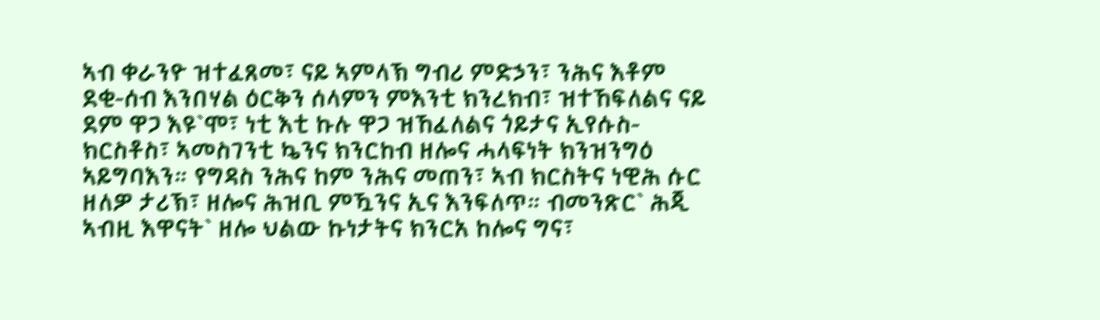ኣብ ቀራንዮ ዝተፈጸመ፣ ናይ ኣምላኽ ግብሪ ምድኃን፣ ንሕና እቶም ደቂ-ሰብ እንበሃል ዕርቅን ሰላምን ምእንቲ ክንረክብ፣ ዝተኸፍለልና ናይ ደም ዋጋ እዩ`ሞ፣ ነቲ እቲ ኩሉ ዋጋ ዝኸፈለልና ጎይታና ኢየሱስ-ክርስቶስ፣ ኣመስገንቲ ኴንና ክንርከብ ዘሎና ሓላፍነት ክንዝንግዕ ኣይግባእን። የግዳስ ንሕና ከም ንሕና መጠን፣ ኣብ ክርስትና ነዊሕ ሱር ዘለዎ ታሪኽ፣ ዘሎና ሕዝቢ ምዃንና ኢና እንፍለጥ። ብመንጽር` ሕጂ ኣብዚ እዋናት` ዘሎ ህልው ኩነታትና ክንርአ ከሎና ግና፣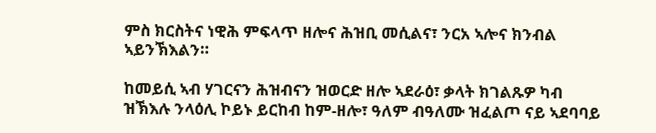ምስ ክርስትና ነዊሕ ምፍላጥ ዘሎና ሕዝቢ መሲልና፣ ንርአ ኣሎና ክንብል ኣይንኽእልን።

ከመይሲ ኣብ ሃገርናን ሕዝብናን ዝወርድ ዘሎ ኣደራዕ፣ ቃላት ክገልጹዎ ካብ ዝኽእሉ ንላዕሊ ኮይኑ ይርከብ ከም-ዘሎ፣ ዓለም ብዓለሙ ዝፈልጦ ናይ ኣደባባይ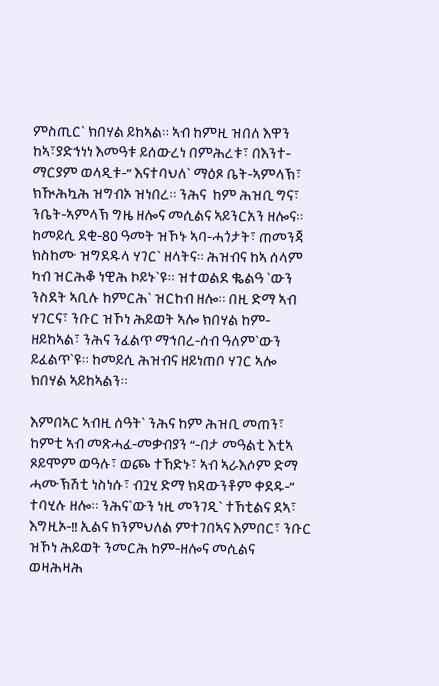ምስጢር` ክበሃል ይከኣል። ኣብ ከምዚ ዝበለ እዋን ከኣ፣ያድኅነነ እመዓቱ ይሰውረነ በምሕረቱ፣ በእንተ-ማርያም ወላዲቱ-” እናተባህለ` ማዕጾ ቤት-ኣምላኽ፣ ክዂሕኳሕ ዝግብኦ ዝነበረ። ንሕና  ከም ሕዝቢ ግና፣ ንቤት-ኣምላኽ ግዜ ዘሎና መሲልና ኣይንርአን ዘሎና። ከመይሲ ደቂ-80 ዓመት ዝኾኑ ኣባ-ሓጎታት፣ ጠመንጃ ክስከሙ ዝግደዱላ ሃገር` ዘላትና። ሕዝብና ከኣ ሰላም ካብ ዝርሕቆ ነዊሕ ኮይኑ`ዩ። ዝተወልደ ቈልዓ `ውን ንስደት ኣቢሉ ከምርሕ` ዝርከብ ዘሎ። በዚ ድማ ኣብ ሃገርና፣ ንቡር ዝኾነ ሕይወት ኣሎ ክበሃል ከም-ዘይከኣል፣ ንሕና ንፈልጥ ማኅበረ-ሰብ ዓለም`ውን ይፈልጥ`ዩ። ከመይሲ ሕዝብና ዘይነጠቦ ሃገር ኣሎ ክበሃል ኣይከኣልን።

እምበኣር ኣብዚ ሰዓት` ንሕና ከም ሕዝቢ መጠን፣ ከምቲ ኣብ መጽሓፈ-መቃብያን “-በታ መዓልቲ እቲኣ ጾይሞም ወዓሉ፣ ወጮ ተኸድኑ፣ ኣብ ኣራእሶም ድማ ሓሙኽሽቲ ነስነሱ፣ ብጓሂ ድማ ክዳውንቶም ቀደዱ-” ተባሂሉ ዘሎ። ንሕና`ውን ነዚ መንገዲ` ተኸቲልና ደኣ፣ እግዚኦ-!! ኢልና ክንምህለል ምተገበኣና እምበር፣ ንቡር ዝኾነ ሕይወት ንመርሕ ከም-ዘሎና መሲልና ወዛሕዛሕ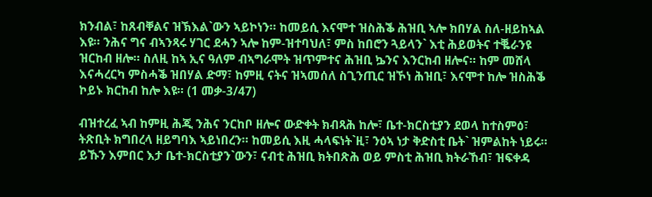ክንብል፣ ከጸብቐልና ዝኽእል`ውን ኣይኮነን። ከመይሲ እናሞተ ዝስሕቕ ሕዝቢ ኣሎ ክበሃል ስለ-ዘይከኣል እዩ። ንሕና ግና ብኣንጻሩ ሃገር ደሓን ኣሎ ከም-ዝተባህለ፣ ምስ ከበሮን ጓይላን` እቲ ሕይወትና ተቘራንዩ ዝርከብ ዘሎ። ስለዚ ከኣ ኢና ዓለም ብኣግራሞት ዝጥምተና ሕዝቢ ኴንና እንርከብ ዘሎና። ከም መሸላ እናሓረርካ ምስሓቕ ዝበሃል ድማ፣ ከምዚ ናትና ዝኣመሰለ ስጊንጢር ዝኾነ ሕዝቢ፣ እናሞተ ከሎ ዝስሕቕ ኮይኑ ክርከብ ከሎ እዩ። (1 መቃ-3/47)

ብዝተረፈ ኣብ ከምዚ ሕጂ ንሕና ንርከቦ ዘሎና ውድቀት ክብጻሕ ከሎ፣ ቤተ-ክርስቲያን ደወላ ከተስምዕ፣ ትጽቢት ክግበረላ ዘይግባእ ኣይነበረን። ከመይሲ እዚ ሓላፍነት`ዚ፣ ንዕኣ ነታ ቅድስቲ ቤት` ዝምልከት ነይሩ። ይኹን እምበር እታ ቤተ-ክርስቲያን`ውን፣ ናብቲ ሕዝቢ ክትበጽሕ ወይ ምስቲ ሕዝቢ ክትራኸብ፣ ዝፍቀዳ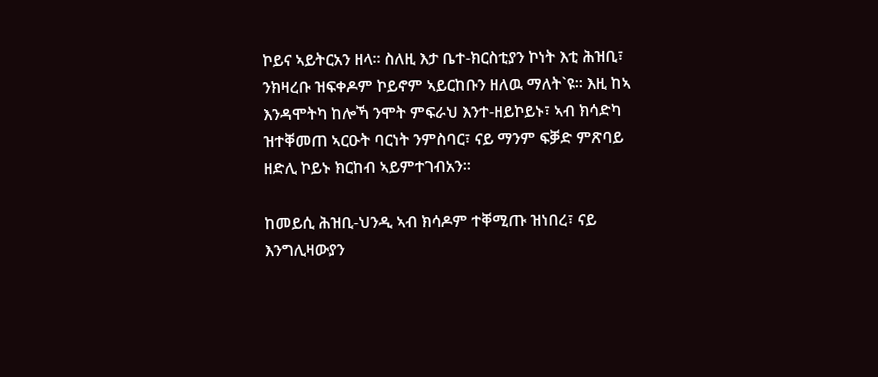ኮይና ኣይትርአን ዘላ። ስለዚ እታ ቤተ-ክርስቲያን ኮነት እቲ ሕዝቢ፣ ንክዛረቡ ዝፍቀዶም ኮይኖም ኣይርከቡን ዘለዉ ማለት`ዩ። እዚ ከኣ እንዳሞትካ ከሎኻ ንሞት ምፍራህ እንተ-ዘይኮይኑ፣ ኣብ ክሳድካ ዝተቐመጠ ኣርዑት ባርነት ንምስባር፣ ናይ ማንም ፍቓድ ምጽባይ ዘድሊ ኮይኑ ክርከብ ኣይምተገብአን።

ከመይሲ ሕዝቢ-ህንዲ ኣብ ክሳዶም ተቐሚጡ ዝነበረ፣ ናይ እንግሊዛውያን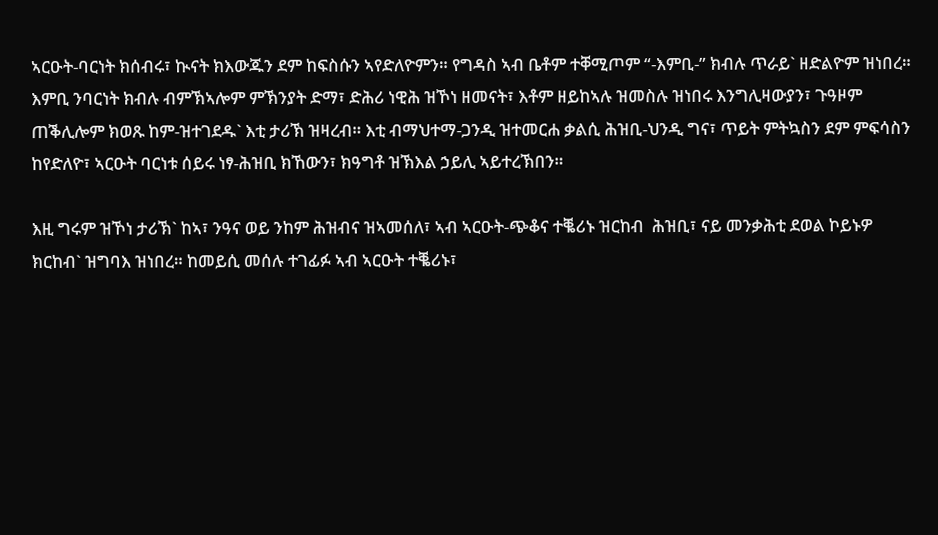ኣርዑት-ባርነት ክሰብሩ፣ ኲናት ክእውጁን ደም ከፍስሱን ኣየድለዮምን። የግዳስ ኣብ ቤቶም ተቐሚጦም “-እምቢ-” ክብሉ ጥራይ` ዘድልዮም ዝነበረ። እምቢ ንባርነት ክብሉ ብምኽኣሎም ምኽንያት ድማ፣ ድሕሪ ነዊሕ ዝኾነ ዘመናት፣ እቶም ዘይከኣሉ ዝመስሉ ዝነበሩ እንግሊዛውያን፣ ጉዓዞም ጠቕሊሎም ክወጹ ከም-ዝተገደዱ` እቲ ታሪኽ ዝዛረብ። እቲ ብማህተማ-ጋንዲ ዝተመርሐ ቃልሲ ሕዝቢ-ህንዲ ግና፣ ጥይት ምትኳስን ደም ምፍሳስን ከየድለዮ፣ ኣርዑት ባርነቱ ሰይሩ ነፃ-ሕዝቢ ክኸውን፣ ክዓግቶ ዝኽእል ኃይሊ ኣይተረኽበን።

እዚ ግሩም ዝኾነ ታሪኽ` ከኣ፣ ንዓና ወይ ንከም ሕዝብና ዝኣመሰለ፣ ኣብ ኣርዑት-ጭቆና ተቘሪኑ ዝርከብ  ሕዝቢ፣ ናይ መንቃሕቲ ደወል ኮይኑዎ ክርከብ` ዝግባእ ዝነበረ። ከመይሲ መሰሉ ተገፊፉ ኣብ ኣርዑት ተቘሪኑ፣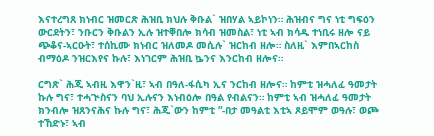እናተረግጸ ክነብር ዝመርጽ ሕዝቢ ክህሉ ቅቡል` ዝበሃል ኣይኮነን። ሕዝብና ግና ነቲ ግፍዕን ውርደትን፣ ንቡርን ቅቡልን ኢሉ ዝተቐበሎ ክሳብ ዝመስል፣ ነቲ ኣብ ክሳዱ ተነቢሩ ዘሎ ናይ ጭቆና-ኣርዑት፣ ተሰኪሙ ክነብር ዝለመዶ መሲሉ` ዝርከብ ዘሎ። ስለዚ` እምበኣርከስ ብማዕዶ ንዝርእየና ኩሉ፣ እነገርም ሕዝቢ ኴንና እንርከብ ዘሎና።

ርግጽ` ሕጂ ኣብዚ እዋን`ዚ፣ ኣብ በዓለ-ፋሲካ ኢና ንርከብ ዘሎና። ከምቲ ዝሓለፈ ዓመታት ኩሉ ግና፣ ተሓጒስናን ባህ ኢሉናን እነብዕሎ በዓል የብልናን። ከምቲ ኣብ ዝሓለፈ ዓመታት ክንብሎ ዝጸንናሕና ኩሉ ግና፣ ሕጂ`ውን ከምቲ “-በታ መዓልቲ እቲኣ ጾይሞም ወዓሉ፣ ወጮ ተኸድኑ፣ ኣብ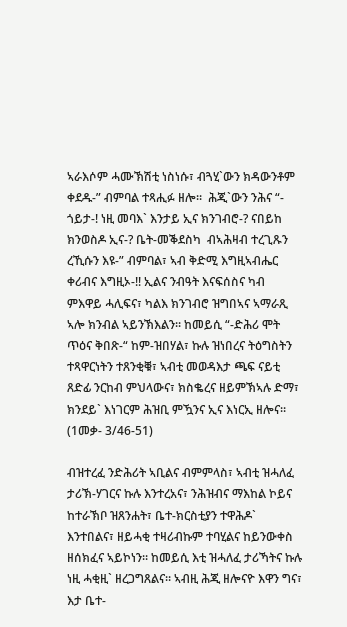ኣራእሶም ሓሙኽሽቲ ነስነሱ፣ ብጓሂ`ውን ክዳውንቶም ቀደዱ-” ብምባል ተጻሒፉ ዘሎ።  ሕጂ`ውን ንሕና “- ጎይታ-! ነዚ መባእ` እንታይ ኢና ክንገብሮ-? ናበይከ ክንወስዶ ኢና-? ቤት-መቕደስካ  ብኣሕዛብ ተረጊጹን ረኺሱን እዩ-” ብምባል፣ ኣብ ቅድሚ እግዚኣብሔር ቀሪብና እግዚኦ-!! ኢልና ንብዓት እናፍሰስና ካብ ምእዋይ ሓሊፍና፣ ካልእ ክንገብሮ ዝግበኣና ኣማራጺ ኣሎ ክንብል ኣይንኽእልን። ከመይሲ “-ድሕሪ ሞት ጥዕና ቅበጽ-“ ከም-ዝበሃል፣ ኩሉ ዝነበረና ትዕግስትን ተጻዋርነትን ተጸንቂቑ፣ ኣብቲ መወዳእታ ጫፍ ናይቲ ጸድፊ ንርከብ ምህላውና፣ ክስቈረና ዘይምኽኣሉ ድማ፣ ክንደይ` እነገርም ሕዝቢ ምዃንና ኢና እነርኢ ዘሎና። (1መቃ- 3/46-51)

ብዝተረፈ ንድሕሪት ኣቢልና ብምምላስ፣ ኣብቲ ዝሓለፈ ታሪኽ-ሃገርና ኩሉ እንተረአና፣ ንሕዝብና ማእከል ኮይና ከተራኽቦ ዝጸንሐት፣ ቤተ-ክርስቲያን ተዋሕዶ` እንተበልና፣ ዘይሓቂ ተዛሪብኩም ተባሂልና ከይንውቀስ ዘሰክፈና ኣይኮነን። ከመይሲ እቲ ዝሓለፈ ታሪኻትና ኩሉ ነዚ ሓቂዚ` ዘረጋግጸልና። ኣብዚ ሕጂ ዘሎናዮ እዋን ግና፣ እታ ቤተ-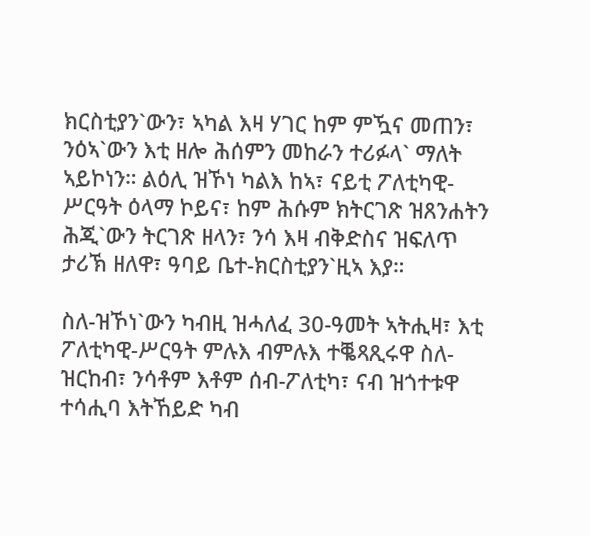ክርስቲያን`ውን፣ ኣካል እዛ ሃገር ከም ምዃና መጠን፣ ንዕኣ`ውን እቲ ዘሎ ሕሰምን መከራን ተሪፉላ` ማለት ኣይኮነን። ልዕሊ ዝኾነ ካልእ ከኣ፣ ናይቲ ፖለቲካዊ-ሥርዓት ዕላማ ኮይና፣ ከም ሕሱም ክትርገጽ ዝጸንሐትን ሕጂ`ውን ትርገጽ ዘላን፣ ንሳ እዛ ብቅድስና ዝፍለጥ ታሪኽ ዘለዋ፣ ዓባይ ቤተ-ክርስቲያን`ዚኣ እያ።

ስለ-ዝኾነ`ውን ካብዚ ዝሓለፈ 30-ዓመት ኣትሒዛ፣ እቲ ፖለቲካዊ-ሥርዓት ምሉእ ብምሉእ ተቘጻጺሩዋ ስለ-ዝርከብ፣ ንሳቶም እቶም ሰብ-ፖለቲካ፣ ናብ ዝጎተቱዋ ተሳሒባ እትኸይድ ካብ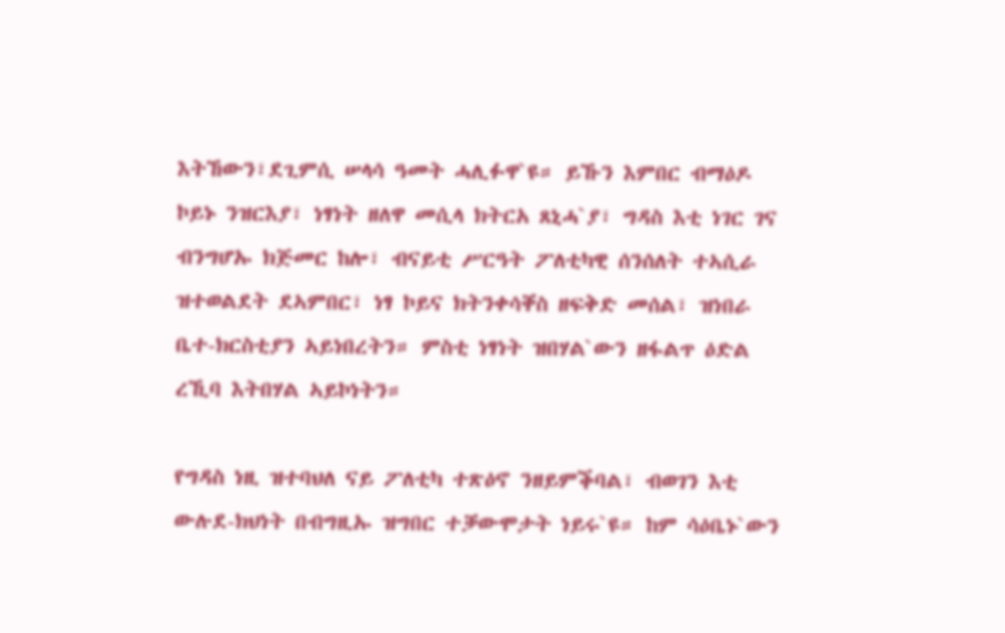እትኸውን፣ደጊምሲ ሠላሳ ዓመት ሓሊፉዋ`ዩ። ይኹን እምበር ብማዕዶ ኮይኑ ንዝርእያ፣ ነፃነት ዘለዋ መሲላ ክትርአ ጸኒሓ`ያ፣ ግዳስ እቲ ነገር ገና ብንግሆኡ ክጅመር ከሎ፣ ብናይቲ ሥርዓት ፖለቲካዊ ሰንሰለት ተኣሲራ ዝተወልደት ደኣምበር፣ ነፃ ኮይና ክትንቀሳቐስ ዘፍቅድ መሰል፣ ዝነበራ ቤተ-ክርስቲያን ኣይነበረትን። ምስቲ ነፃነት ዝበሃል`ውን ዘፋልጥ ዕድል ረኺባ እትበሃል ኣይኮነትን።

የግዳስ ነዚ ዝተባህለ ናይ ፖለቲካ ተጽዕኖ ንዘይምቕባል፣ ብወገን እቲ ውሉደ-ክህነት በብግዚኡ ዝግበር ተቓውሞታት ነይሩ`ዩ። ከም ሳዕቤኑ`ውን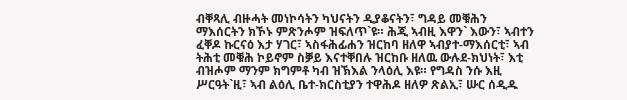ብቐጻሊ ብዙሓት መነኮሳትን ካህናትን ዲያቆናትን፣ ግዳይ መቑሕን ማእሰርትን ክኾኑ ምጽንሖም ዝፍለጥ`ዩ። ሕጂ ኣብዚ እዋን` እውን፣ ኣብተን ፈቐዶ ኩርናዕ እታ ሃገር፣ ኣስፋሕፊሐን ዝርከባ ዘለዋ ኣብያተ-ማእሰርቲ፣ ኣብ ትሕቲ መቑሕ ኮይኖም ስቓይ እናተቐበሉ ዝርከቡ ዘለዉ ውሉደ-ክህነት፣ እቲ ብዝሖም ማንም ክግምቶ ካብ ዝኽእል ንላዕሊ እዩ። የግዳስ ንሱ እዚ ሥርዓት`ዚ፣ ኣብ ልዕሊ ቤተ-ክርስቲያን ተዋሕዶ ዘለዎ ጽልኢ፣ ሡር ሰዲዱ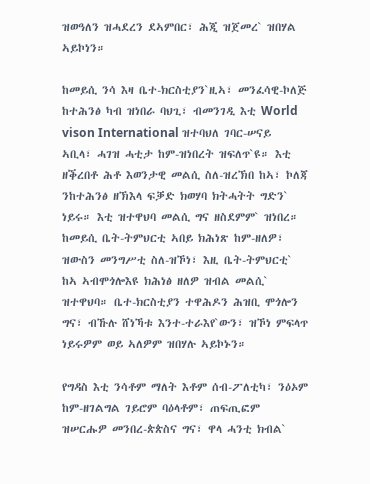ዝወዓለን ዝሓደረን ደኣምበር፣ ሕጂ ዝጀመረ` ዝበሃል ኣይኮነን።

ከመይሲ ንሳ እዛ ቤተ-ክርስቲያን`ዚኣ፣ መንፈሳዊ-ኮለጅ ከተሕንፅ ካብ ዝነበራ ባህጊ፣ ብመንገዲ እቲ World vison International ዝተባህለ ገባር-ሠናይ ኣቢላ፣ ሓገዝ ሓቲታ ከም-ዝነበረት ዝፍለጥ`ዩ። እቲ ዘቕረበቶ ሕቶ እወንታዊ መልሲ ስለ-ዝረኽበ ከኣ፣ ኮለጃ ንከተሕንፅ ዘኽእላ ፍቓድ ክወሃባ ክትሓትት ግድን` ነይሩ። እቲ ዝተዋህባ መልሲ ግና ዘስደምም` ዝነበረ። ከመይሲ ቤት-ትምህርቲ ኣበይ ክሕነጽ ከም-ዘለዎ፣ ዝውስን መንግሥቲ ስለ-ዝኾነ፣ እዚ ቤት-ትምህርቲ` ከኣ ኣብሞጎሎእዩ ክሕነፅ ዘለዎ ዝብል መልሲ` ዝተዋህባ። ቤተ-ክርስቲያን ተዋሕዶን ሕዝቢ ሞጎሎን ግና፣ ብኹሉ ሸነኻቱ እንተ-ተራእየ`ውን፣ ዝኾነ ምፍላጥ ነይሩዎም ወይ ኣለዎም ዝበሃሉ ኣይኮኑን።

የግዳስ እቲ ንሳቶም ማለት እቶም ሰብ-ፖለቲካ፣ ንዕኦም ከም-ዘገልግል ገይሮም ባዕላቶም፣ ጠፍጢፎም ዝሠርሑዎ መንበረ-ጵጵስና ግና፣ ዋላ ሓንቲ ክብል`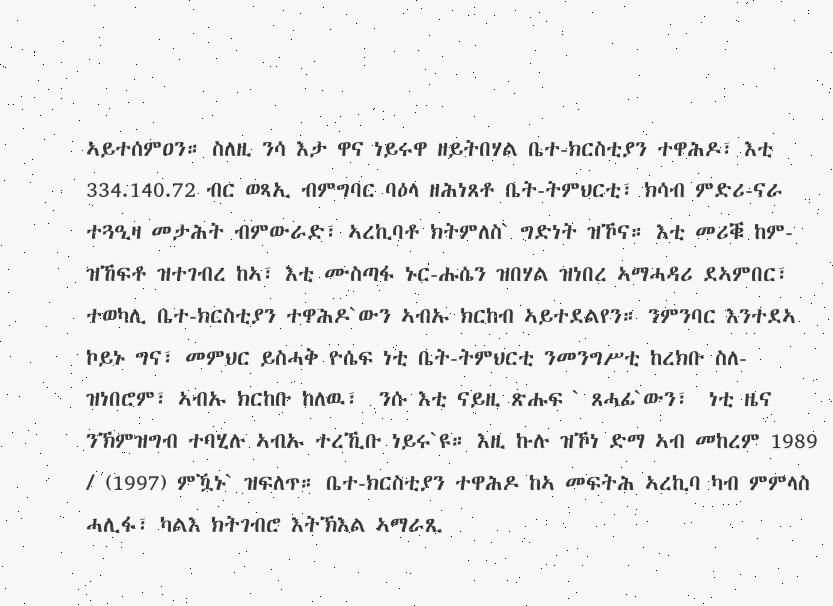ኣይተሰምዐን። ስለዚ ንሳ እታ ዋና ነይሩዋ ዘይትበሃል ቤተ-ክርስቲያን ተዋሕዶ፣ እቲ 334.140.72 ብር ወጻኢ ብምግባር ባዕላ ዘሕነጸቶ ቤት-ትምህርቲ፣ ክሳብ ምድሪ-ናራ ተጓዒዛ መታሕት ብምውራድ፣ ኣረኪባቶ ክትምለስ` ግድነት ዝኾና። እቲ መሪቑ ከም-ዝኸፍቶ ዝተገብረ ከኣ፣ እቲ ሙስጣፋ ኑር-ሑሴን ዝበሃል ዝነበረ ኣማሓዳሪ ደኣምበር፣ ተወካሊ ቤተ-ክርስቲያን ተዋሕዶ`ውን ኣብኡ ክርከብ ኣይተደልየን። ንምንባር እንተደኣ ኮይኑ ግና፣ መምህር ይስሓቅ ዮሴፍ ነቲ ቤት-ትምህርቲ ንመንግሥቲ ከረክቡ ስለ-ዝነበሮም፣ ኣብኡ ክርከቡ ከለዉ፣  ንሱ እቲ ናይዚ ጽሑፍ ` ጸሓፊ`ውን፣  ነቲ ዜና ንኽምዝግብ ተባሂሉ ኣብኡ ተረኺቡ ነይሩ`ዩ። እዚ ኩሉ ዝኾነ ድማ ኣብ መከረም 1989 / (1997) ምዃኑ` ዝፍለጥ። ቤተ-ክርስቲያን ተዋሕዶ ከኣ መፍትሕ ኣረኪባ ካብ ምምላስ ሓሊፋ፣ ካልእ ክትገብሮ እትኽእል ኣማራጺ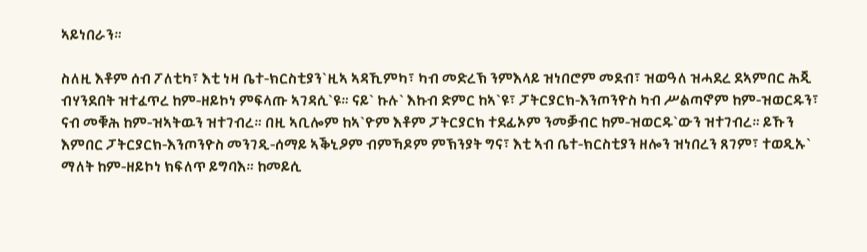ኣይነበራን።

ስለዚ እቶም ሰብ ፖለቲካ፣ እቲ ነዛ ቤተ-ክርስቲያን`ዚኣ ኣዳኺምካ፣ ካብ መድረኽ ንምእላይ ዝነበሮም መደብ፣ ዝወዓለ ዝሓደረ ደኣምበር ሕጂ ብሃንደበት ዝተፈጥረ ከም-ዘይኮነ ምፍላጡ ኣገዳሲ`ዩ። ናይ` ኩሉ` እኩብ ድምር ከኣ`ዩ፣ ፓትርያርክ-እንጦንዮስ ካብ ሥልጣኖም ከም-ዝወርዱን፣ ናብ መቑሕ ከም-ዝኣትዉን ዝተገብረ። በዚ ኣቢሎም ከኣ`ዮም እቶም ፓትርያርክ ተደፊኦም ንመቓብር ከም-ዝወርዱ`ውን ዝተገብረ። ይኹን እምበር ፓትርያርክ-እንጦንዮስ መንገዲ-ሰማይ ኣቕኒዖም ብምኻዶም ምኽንያት ግና፣ እቲ ኣብ ቤተ-ክርስቲያን ዘሎን ዝነበረን ጸገም፣ ተወዲኡ` ማለት ከም-ዘይኮነ ክፍለጥ ይግባእ። ከመይሲ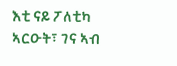እቲ ናይ ፖለቲካ ኣርዑት፣ ገና ኣብ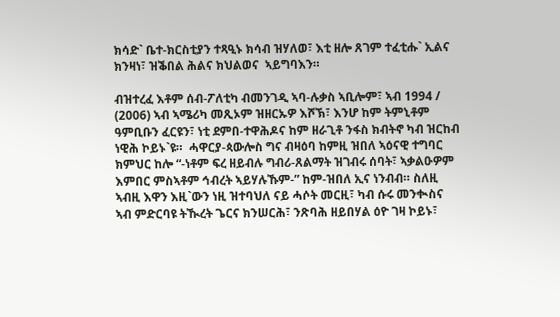ክሳድ` ቤተ-ክርስቲያን ተጻዒኑ ክሳብ ዝሃለወ፣ እቲ ዘሎ ጸገም ተፈቲሑ` ኢልና ክንዛነ፣ ዝቕበል ሕልና ክህልወና  ኣይግባእን።

ብዝተረፈ እቶም ሰብ-ፖለቲካ ብመንገዲ ኣባ-ሉቃስ ኣቢሎም፣ ኣብ 1994 / (2006) ኣብ ኣሜሪካ መጺኦም ዝዘርኡዎ እሾኽ፣ እንሆ ከም ትምኒቶም ዓምቢቡን ፈርዩን፣ ነቲ ደምበ-ተዋሕዶና ከም ዘራጊቶ ንፋስ ክብትኖ ካብ ዝርከብ ነዊሕ ኮይኑ`ዩ።  ሓዋርያ-ጳውሎስ ግና ብዛዕባ ከምዚ ዝበለ ኣዕናዊ ተግባር ክምህር ከሎ “-ነቶም ፍረ ዘይብሉ ግብሪ-ጸልማት ዝገብሩ ሰባት፣ ኣቃልዑዎም እምበር ምስኣቶም ኅብረት ኣይሃሉኹም-” ከም-ዝበለ ኢና ነንብብ። ስለዚ ኣብዚ እዋን እዚ`ውን ነዚ ዝተባህለ ናይ ሓሶት መርዚ፣ ካብ ሱሩ መንቊስና ኣብ ምድርባዩ ትዂረት ጌርና ክንሠርሕ፣ ንጽባሕ ዘይበሃል ዕዮ ገዛ ኮይኑ፣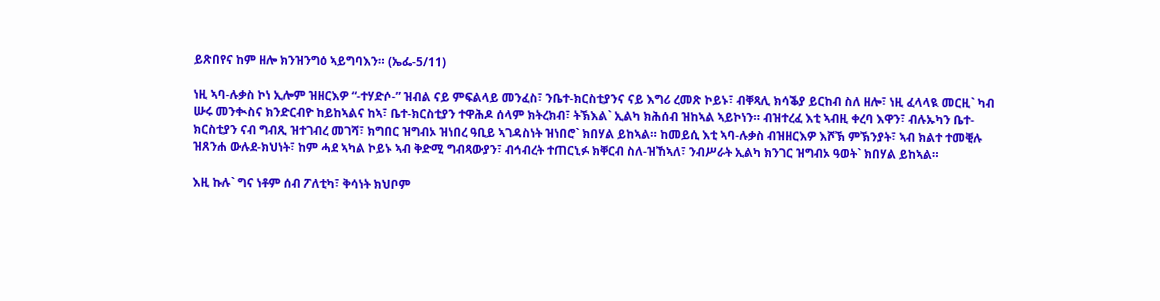ይጽበየና ከም ዘሎ ክንዝንግዕ ኣይግባእን። (ኤፌ-5/11)

ነዚ ኣባ-ሉቃስ ኮነ ኢሎም ዝዘርእዎ “-ተሃድሶ-” ዝብል ናይ ምፍልላይ መንፈስ፣ ንቤተ-ክርስቲያንና ናይ እግሪ ረመጽ ኮይኑ፣ ብቐጻሊ ክሳቕያ ይርከብ ስለ ዘሎ፣ ነዚ ፈላላዪ መርዚ` ካብ ሡሩ መንቊስና ክንድርብዮ ከይከኣልና ከኣ፣ ቤተ-ክርስቲያን ተዋሕዶ ሰላም ክትረክብ፣ ትኽእል` ኢልካ ክሕሰብ ዝከኣል ኣይኮነን። ብዝተረፈ እቲ ኣብዚ ቀረባ እዋን፣ ብሉኡካን ቤተ-ክርስቲያን ናብ ግብጺ ዝተገብረ መገሻ፣ ክግበር ዝግብኦ ዝነበረ ዓቢይ ኣገዳስነት ዝነበሮ` ክበሃል ይከኣል። ከመይሲ እቲ ኣባ-ሉቃስ ብዝዘርእዎ እሾኽ ምኽንያት፣ ኣብ ክልተ ተመቒሉ ዝጸንሐ ውሉደ-ክህነት፣ ከም ሓደ ኣካል ኮይኑ ኣብ ቅድሚ ግብጻውያን፣ ብኅብረት ተጠርኒፉ ክቐርብ ስለ-ዝኸኣለ፣ ንብሥራት ኢልካ ክንገር ዝግብኦ ዓወት` ክበሃል ይከኣል።

እዚ ኩሉ` ግና ነቶም ሰብ ፖለቲካ፣ ቅሳነት ክህቦም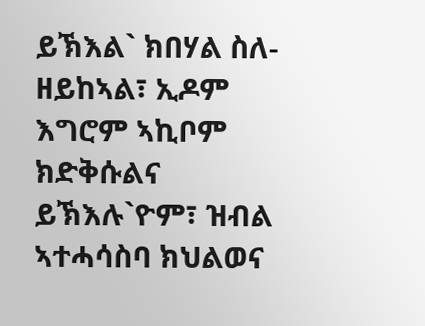ይኽእል` ክበሃል ስለ-ዘይከኣል፣ ኢዶም እግሮም ኣኪቦም ክድቅሱልና ይኽእሉ`ዮም፣ ዝብል ኣተሓሳስባ ክህልወና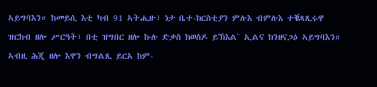ኣይግባእን። ከመይሲ እቲ ካብ 91 ኣትሒዙ፣ ነታ ቤተ-ክርስቲያን ምሉእ ብምሉእ ተቘጻጺሩዋ ዝርከብ ዘሎ ሥርዓት፣ በቲ ዝግበር ዘሎ ኩሉ ድቃስ ክወስዶ ይኽእል` ኢልና ክንዘናጋዕ ኣይግባእን። ኣብዚ ሕጂ ዘሎ እዋን ብግልጺ ይርአ ከም-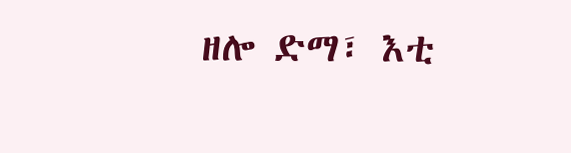ዘሎ ድማ፣ እቲ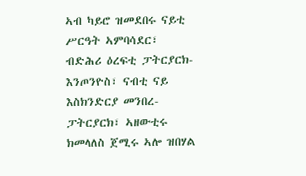ኣብ ካይሮ ዝመደበሩ ናይቲ ሥርዓት ኣምባሳደር፣ ብድሕሪ ዕረፍቲ ፓትርያርክ-እንጦንዮስ፣ ናብቲ ናይ እስክንድርያ መንበረ-ፓትርያርክ፣ ኣዘውቲሩ ክመላለስ ጀሚሩ ኣሎ ዝበሃል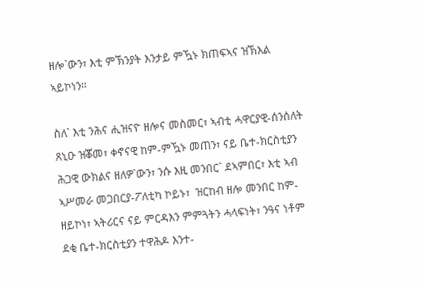ዘሎ`ውን፣ እቲ ምኽንያት እንታይ ምዃኑ ክጠፍኣና ዝኽእል ኣይኮነን።

ስለ` እቲ ንሕና ሒዝናዮ ዘሎና መስመር፣ ኣብቲ ሓዋርያዊ-ሰንሰለት ጸኒዑ ዝቖመ፣ ቀኖናዊ ከም-ምዃኑ መጠን፣ ናይ ቤተ-ክርስቲያን ሕጋዊ ውክልና ዘለዎ`ውን፣ ንሱ እዚ መንበር` ደኣምበር፣ እቲ ኣብ ኣሥመራ መጋበርያ-ፖለቲካ ኮይኑ፣  ዝርከብ ዘሎ መንበር ከም-ዘይኮነ፣ ኣትሪርና ናይ ምርዳእን ምምጓትን ሓላፍነት፣ ንዓና ነቶም ደቂ ቤተ-ክርስቲያን ተዋሕዶ እንተ-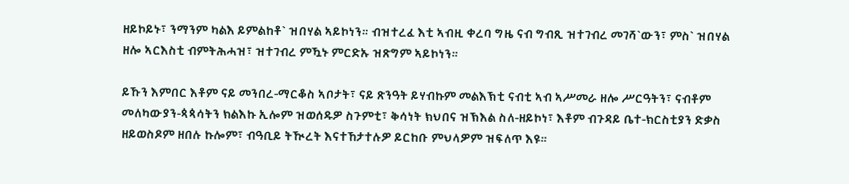ዘይኮይኑ፣ ንማንም ካልእ ይምልከቶ` ዝበሃል ኣይኮነን። ብዝተረፈ እቲ ኣብዚ ቀረባ ግዜ ናብ ግብጺ ዝተገብረ መገሻ`ውን፣ ምስ` ዝበሃል ዘሎ ኣርእስቲ ብምትሕሓዝ፣ ዝተገብረ ምዃኑ ምርድኡ ዝጽግም ኣይኮነን።

ይኹን እምበር እቶም ናይ መንበረ-ማርቆስ ኣቦታት፣ ናይ ጽንዓት ይሃብኩም መልእኽቲ ናብቲ ኣብ ኣሥመራ ዘሎ ሥርዓትን፣ ናብቶም መለካውያን-ጳጳሳትን ክልእኩ ኢሎም ዝወሰዱዎ ስጉምቲ፣ ቅሳነት ክህበና ዝኽእል ስለ-ዘይኮነ፣ እቶም ብጉዳይ ቤተ-ክርስቲያን ድቃስ ዘይወስዶም ዘበሉ ኩሎም፣ ብዓቢይ ትዂረት እናተኸታተሉዎ ይርከቡ ምህላዎም ዝፍለጥ እዩ።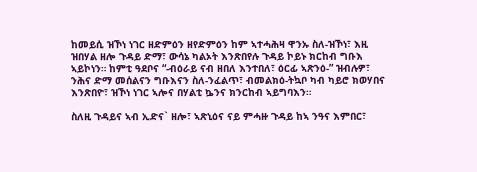ከመይሲ ዝኾነ ነገር ዘድምዕን ዘየድምዕን ከም ኣተሓሕዛ ዋንኡ ስለ-ዝኾነ፣ እዚ ዝበሃል ዘሎ ጉዳይ ድማ፣ ውሳኔ ካልኦት እንጽበየሉ ጉዳይ ኮይኑ ክርከብ ግቡእ ኣይኮነን። ከምቲ ዓደቦና “-ብዕራይ ናብ ዘበለ እንተበለ፣ ዕርፊ ኣጽንዕ-” ዝብሉዎ፣ ንሕና ድማ መሰልናን ግቡእናን ስለ-ንፈልጥ፣ ብመልክዕ-ትኳቦ ካብ ካይሮ ክወሃበና እንጽበዮ፣ ዝኾነ ነገር ኣሎና በሃልቲ ኴንና ክንርከብ ኣይግባእን።

ስለዚ ጉዳይና ኣብ ኢድና` ዘሎ፣ ኣጽኒዕና ናይ ምሓዙ ጉዳይ ከኣ ንዓና እምበር፣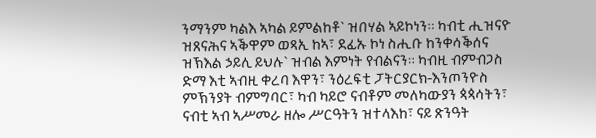ንማንም ካልእ ኣካል ይምልከቶ` ዝበሃል ኣይኮነን። ካብቲ ሒዝናዮ ዝጸናሕና ኣቕዋም ወጻኢ ከኣ፣ ደፊኡ ኮነ ስሒቡ ከንቀሳቕሰና ዝኽእል ኃይሊ ይህሉ` ዝብል እምነት የብልናን። ካብዚ ብምብጋስ ድማ እቲ ኣብዚ ቀረባ እዋን፣ ንዕረፍቲ ፓትርያርክ-እንጦንዮስ ምኽንያት ብምግባር፣ ካብ ካይሮ ናብቶም መለካውያን ጳጳሳትን፣ ናብቲ ኣብ ኣሥመራ ዘሎ ሥርዓትን ዝተላእከ፣ ናይ ጽንዓት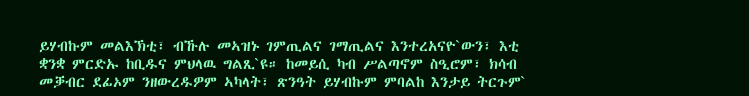ይሃብኩም መልእኽቲ፣ ብኹሉ መኣዝኑ ገምጢልና ገማጢልና እንተረአናዮ`ውን፣ እቲ ቋንቋ ምርድኡ ከቢዱና ምህላዉ ግልጺ`ዩ። ከመይሲ ካብ ሥልጣኖም ስዒሮም፣ ክሳብ መቓብር ደፊኦም ንዘውረዱዎም ኣካላት፣ ጽንዓት ይሃብኩም ምባልከ እንታይ ትርጉም`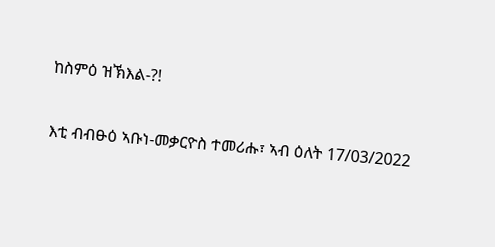ከስምዕ ዝኽእል-?!

እቲ ብብፁዕ ኣቡነ-መቃርዮስ ተመሪሑ፣ ኣብ ዕለት 17/03/2022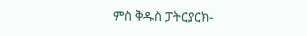ምስ ቅዱስ ፓትርያርክ-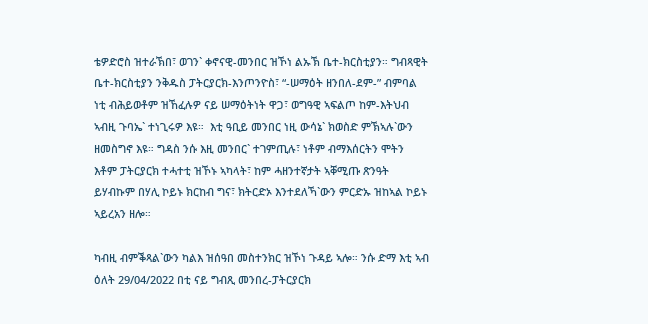ቴዎድሮስ ዝተራኽበ፣ ወገን` ቀኖናዊ-መንበር ዝኾነ ልኡኽ ቤተ-ክርስቲያን። ግብጻዊት ቤተ-ክርስቲያን ንቅዱስ ፓትርያርክ-እንጦንዮስ፣ “-ሠማዕት ዘንበለ-ደም-” ብምባል ነቲ ብሕይወቶም ዝኸፈሉዎ ናይ ሠማዕትነት ዋጋ፣ ወግዓዊ ኣፍልጦ ከም-እትህብ ኣብዚ ጉባኤ` ተነጊሩዎ እዩ።  እቲ ዓቢይ መንበር ነዚ ውሳኔ` ክወስድ ምኽኣሉ`ውን ዘመስግኖ እዩ። ግዳስ ንሱ እዚ መንበር` ተገምጢሉ፣ ነቶም ብማእሰርትን ሞትን እቶም ፓትርያርክ ተሓተቲ ዝኾኑ ኣካላት፣ ከም ሓዘንተኛታት ኣቐሚጡ ጽንዓት ይሃብኩም በሃሊ ኮይኑ ክርከብ ግና፣ ክትርድኦ እንተደለኻ`ውን ምርድኡ ዝከኣል ኮይኑ ኣይረአን ዘሎ።

ካብዚ ብምቕጻል`ውን ካልእ ዝሰዓበ መስተንክር ዝኾነ ጉዳይ ኣሎ። ንሱ ድማ እቲ ኣብ ዕለት 29/04/2022 በቲ ናይ ግብጺ መንበረ-ፓትርያርክ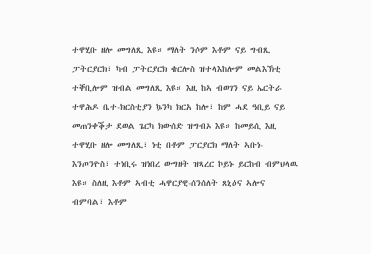ተዋሂቡ ዘሎ መግለጺ እዩ። ማለት ንሶም እቶም ናይ ግብጺ ፓትርያርክ፣ ካብ ፓትርያርክ ቄርሎስ ዝተላእከሎም መልእኽቲ ተቐቢሎም ዝብል መግለጺ እዩ። እዚ ከኣ ብወገን ናይ ኤርትራ ተዋሕዶ ቤተ-ክርስቲያን ኴንካ ክርአ ከሎ፣ ከም ሓደ ዓቢይ ናይ መጠንቀቕታ ደወል ጌርካ ክውሰድ ዝግብኦ እዩ። ከመይሲ እዚ ተዋሂቡ ዘሎ መግለጺ፣ ነቲ በቶም ፓርያርክ ማለት ኣቡነ-እንጦንዮስ፣ ተነቢሩ ዝነበረ ውግዘት ዝጻረር ኮይኑ ይርከብ ብምህላዉ እዩ። ስለዚ እቶም ኣብቲ ሓዋርያዊ-ሰንሰለት ጸኒዕና ኣሎና ብምባል፣ እቶም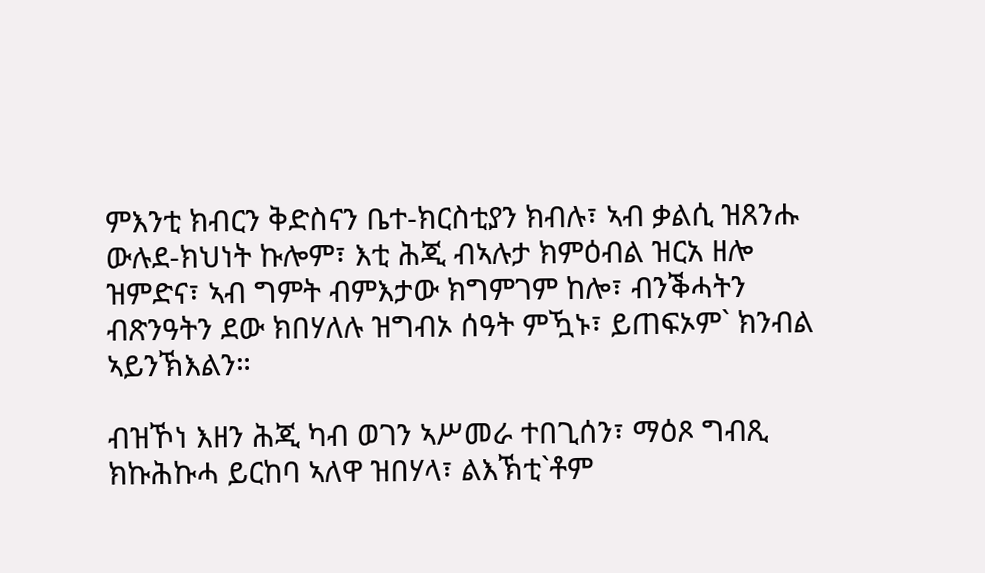ምእንቲ ክብርን ቅድስናን ቤተ-ክርስቲያን ክብሉ፣ ኣብ ቃልሲ ዝጸንሑ ውሉደ-ክህነት ኩሎም፣ እቲ ሕጂ ብኣሉታ ክምዕብል ዝርአ ዘሎ ዝምድና፣ ኣብ ግምት ብምእታው ክግምገም ከሎ፣ ብንቕሓትን ብጽንዓትን ደው ክበሃለሉ ዝግብኦ ሰዓት ምዃኑ፣ ይጠፍኦም` ክንብል ኣይንኽእልን።

ብዝኾነ እዘን ሕጂ ካብ ወገን ኣሥመራ ተበጊሰን፣ ማዕጾ ግብጺ ክኩሕኩሓ ይርከባ ኣለዋ ዝበሃላ፣ ልእኽቲ`ቶም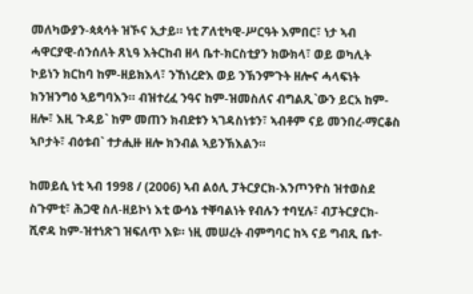መለካውያን-ጳጳሳት ዝኾና ኢታይ። ነቲ ፖለቲካዊ-ሥርዓት እምበር፣ ነታ ኣብ ሓዋርያዊ-ሰንሰለት ጸኒዓ እትርከብ ዘላ ቤተ-ክርስቲያን ክውክላ፣ ወይ ወካሊት ኮይነን ክርከባ ከም-ዘይክእላ፣ ንኸነረድእ ወይ ንኽንምጉት ዘሎና ሓላፍነት ክንዝንግዕ ኣይግባእን። ብዝተረፈ ንዓና ከም-ዝመስለና ብግልጺ`ውን ይርአ ከም-ዘሎ፣ እዚ ጉዳይ` ከም መጠን ክብደቱን ኣገዳስነቱን፣ ኣብቶም ናይ መንበረ-ማርቆስ ኣቦታት፣ ብዕቱብ` ተታሒዙ ዘሎ ክንብል ኣይንኽእልን።

ከመይሲ ነቲ ኣብ 1998 / (2006) ኣብ ልዕሊ ፓትርያርክ-እንጦንዮስ ዝተወስደ ስጉምቲ፣ ሕጋዊ ስለ-ዘይኮነ እቲ ውሳኔ ተቐባልነት የብሉን ተባሂሉ፣ ብፓትርያርክ-ሺኖዳ ከም-ዝተነጽገ ዝፍለጥ እዩ። ነዚ መሠረት ብምግባር ከኣ ናይ ግብጺ ቤተ-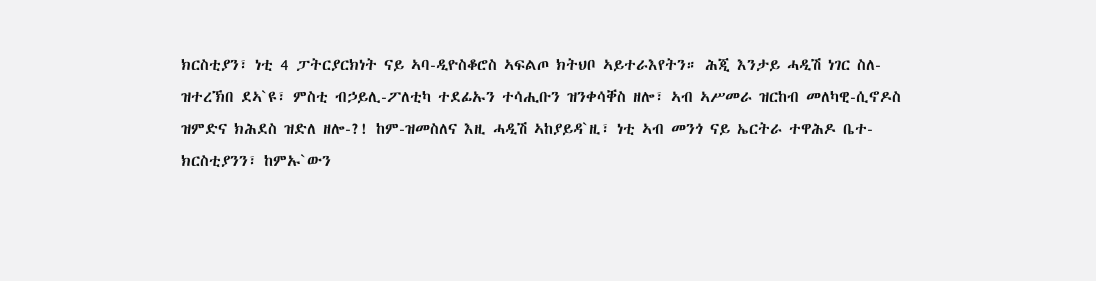ክርስቲያን፣ ነቲ 4 ፓትርያርክነት ናይ ኣባ-ዲዮስቆሮስ ኣፍልጦ ክትህቦ ኣይተራእየትን። ሕጂ እንታይ ሓዲሽ ነገር ስለ-ዝተረኽበ ደኣ`ዩ፣ ምስቲ ብኃይሊ-ፖለቲካ ተደፊኡን ተሳሒቡን ዝንቀሳቐስ ዘሎ፣ ኣብ ኣሥመራ ዝርከብ መለካዊ-ሲኖዶስ ዝምድና ክሕደስ ዝድለ ዘሎ-?! ከም-ዝመስለና እዚ ሓዲሽ ኣከያይዳ`ዚ፣ ነቲ ኣብ መንጎ ናይ ኤርትራ ተዋሕዶ ቤተ-ክርስቲያንን፣ ከምኡ`ውን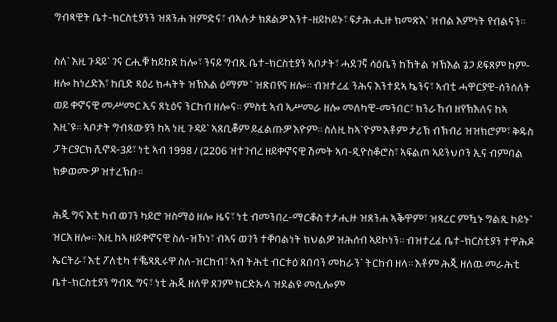ግብጻዊት ቤተ-ክርስቲያንን ዝጸንሐ ዝምድና፣ ብኣሉታ ክጸልዎ እንተ-ዘይኮይኑ፣ ፍታሕ ሒዙ ክመጽእ` ዝብል እምነት የብልናን።

ስለ` እዚ ጉዳይ` ገና ርሒቑ ከይከደ ከሎ፣ ንናይ ግብጺ ቤተ-ክርስቲያን ኣቦታት፣ ሓደገኛ ሳዕቤን ከኸትል ዝኽእል ጌጋ ይፍጸም ከም-ዘሎ ከነረድእ፣ ከቢድ ጻዕሪ ክሓትት ዝኽእል ዕማም ` ዝጽበየና ዘሎ። ብዝተረፈ ንሕና እንተደኣ ኴንና፣ ኣብቲ ሓዋርያዊ-ሰንሰለት ወይ ቀኖናዊ መሥመር ኢና ጸኒዕና ንርከብ ዘሎና። ምስቲ ኣብ ኣሥመራ ዘሎ መለካዊ-መንበር፣ ክንራኸብ ዘየኽእለና ከኣ እዚ`ዩ። ኣቦታት ግብጻውያን ከኣ ነዚ ጉዳይ` ኣጸቢቖም ይፈልጡዎ እዮም። ስለዚ ከኣ`ዮም እቶም ታሪኽ ብኽብሪ ዝዝክሮም፣ ቅዱስ ፓትርያርክ ሺኖዳ-3ይ፣ ነቲ ኣብ 1998 / (2206 ዝተገብረ ዘይቀኖናዊ ሽመት ኣባ-ዲዮስቆሮስ፣ ኣፍልጦ ኣይንህቦን ኢና ብምባል ክቃወሙዎ ዝተረኽቡ።

ሕጂ ግና እቲ ካብ ወገን ካይሮ ዝስማዕ ዘሎ ዜና፣ ነቲ ብመንበረ-ማርቆስ ተታሒዙ ዝጸንሐ ኣቕዋም፣ ዝጻረር ምዃኑ ግልጺ ኮይኑ` ዝርአ ዘሎ። እዚ ከኣ ዘይቀኖናዊ ስለ-ዝኾነ፣ ብኣና ወገን ተቐባልነት ክህልዎ ዝሕሰብ ኣይኮነን። ብዝተረፈ ቤተ-ክርስቲያን ተዋሕዶ ኤርትራ፣ እቲ ፖለቲካ ተቘጻጺሩዋ ስለ-ዝርከብ፣ ኣብ ትሕቲ ብርቱዕ ጸበባን መከራን` ትርከብ ዘላ። እቶም ሕጂ ዘለዉ መራሕቲ ቤተ-ክርስቲያን ግብጺ ግና፣ ነቲ ሕጂ ዘለዋ ጸገም ክርድኡላ ዝደልዩ መሲሎም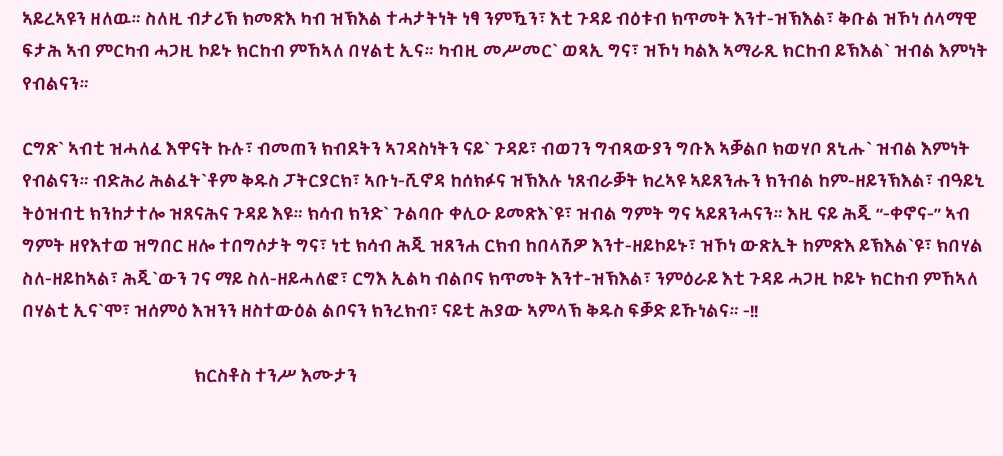ኣይረኣዩን ዘለዉ። ስለዚ ብታሪኽ ክመጽእ ካብ ዝኽእል ተሓታትነት ነፃ ንምዃን፣ እቲ ጉዳይ ብዕቱብ ክጥመት እንተ-ዝኽእል፣ ቅቡል ዝኾነ ሰላማዊ ፍታሕ ኣብ ምርካብ ሓጋዚ ኮይኑ ክርከብ ምኸኣለ በሃልቲ ኢና። ካብዚ መሥመር` ወጻኢ ግና፣ ዝኾነ ካልእ ኣማራጺ ክርከብ ይኽእል` ዝብል እምነት የብልናን።

ርግጽ` ኣብቲ ዝሓለፈ እዋናት ኩሉ፣ ብመጠን ክብደትን ኣገዳስነትን ናይ` ጉዳይ፣ ብወገን ግብጻውያን ግቡእ ኣቓልቦ ክወሃቦ ጸኒሑ` ዝብል እምነት የብልናን። ብድሕሪ ሕልፈት`ቶም ቅዱስ ፓትርያርክ፣ ኣቡነ-ሺኖዳ ከሰክፉና ዝኽእሉ ነጸብራቓት ክረኣዩ ኣይጸንሑን ክንብል ከም-ዘይንኽእል፣ ብዓይኒ ትዕዝብቲ ክንከታተሎ ዝጸናሕና ጉዳይ እዩ። ክሳብ ክንድ` ጉልባቡ ቀሊዑ ይመጽእ`ዩ፣ ዝብል ግምት ግና ኣይጸንሓናን። እዚ ናይ ሕጂ “-ቀኖና-” ኣብ ግምት ዘየእተወ ዝግበር ዘሎ ተበግሶታት ግና፣ ነቲ ክሳብ ሕጂ ዝጸንሐ ርክብ ከበላሽዎ እንተ-ዘይኮይኑ፣ ዝኾነ ውጽኢት ከምጽእ ይኽእል`ዩ፣ ክበሃል ስለ-ዘይከኣል፣ ሕጂ`ውን ገና ማይ ስለ-ዘይሓለፎ፣ ርግእ ኢልካ ብልቦና ክጥመት እንተ-ዝኽእል፣ ንምዕራይ እቲ ጉዳይ ሓጋዚ ኮይኑ ክርከብ ምኸኣለ በሃልቲ ኢና`ሞ፣ ዝሰምዕ እዝንን ዘስተውዕል ልቦናን ክንረክብ፣ ናይቲ ሕያው ኣምላኽ ቅዱስ ፍቓድ ይኹነልና። -!!

                                           ክርስቶስ ተንሥ እሙታን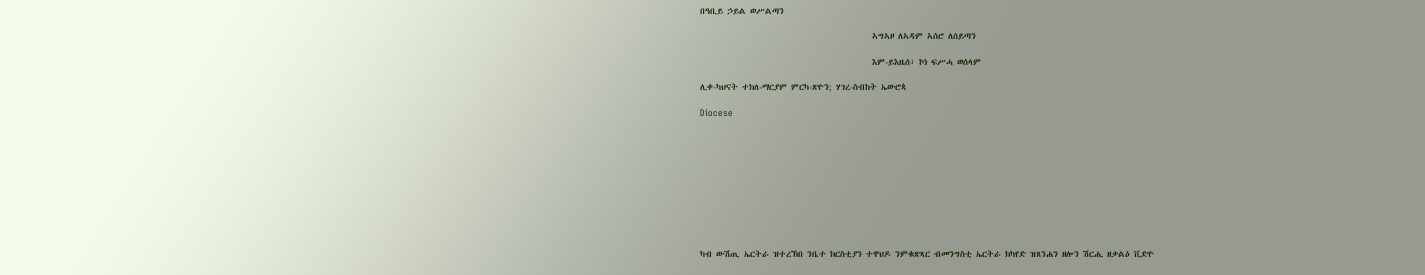በዓቢይ ኃይል ወሥልጣን

                                           ኣግኣዞ ለኣዳም ኣሰሮ ለሰይጣን

                                           እም-ይእዜሰ፣ ኮነ ፍሥሓ ወሰላም

ሊቀ-ካህናት ተክለ-ማርያም ምርካ-ጽዮን; ሃገረ-ስብከት ኤውሮጳ

Diocese










ካብ ውሽጢ ኤርትራ ዝተረኽበ ንቤተ ክርስቲያን ተዋህዶ ንምቁጽጻር ብመንግስቲ ኤርትራ ክካየድ ዝጸንሐን ዘሎን ሽርሒ ዘቃልዕ ቪድዮ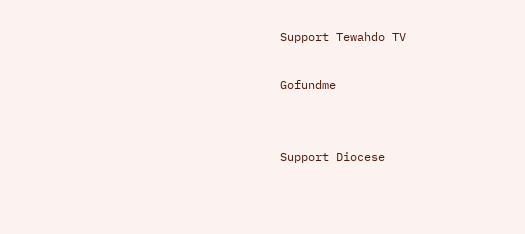Support Tewahdo TV

Gofundme


Support Diocese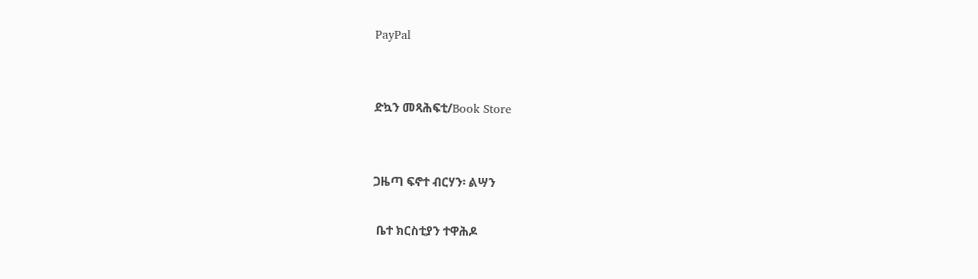PayPal


ድኳን መጻሕፍቲ/Book Store


ጋዜጣ ፍኖተ ብርሃን፡ ልሣን

 ቤተ ክርስቲያን ተዋሕዶ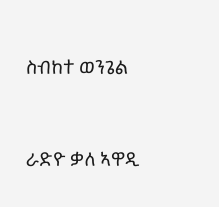ስብከተ ወንጌል


ራድዮ ቃለ ኣዋዲ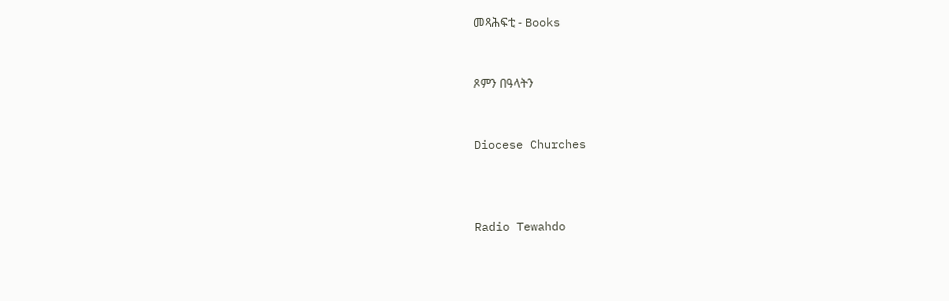መጻሕፍቲ - Books


ጾምን በዓላትን


Diocese Churches



Radio Tewahdo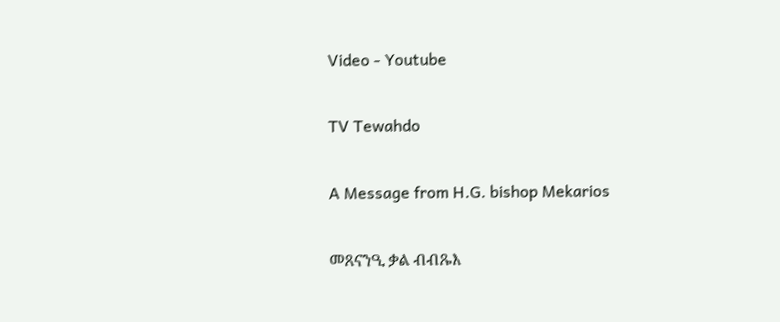Video - Youtube

TV Tewahdo

A Message from H.G. bishop Mekarios

መጸናንዒ ቃል ብብጹእ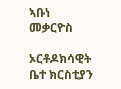ኣቡነ መቃርዮስ

ኦርቶዶክሳዊት ቤተ ክርስቲያን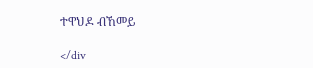ተዋህዶ ብኸመይ

</div